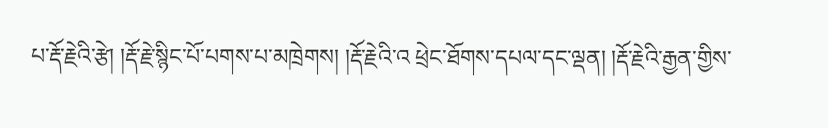པ་རྡོ་རྗེའི་རྩེ། །རྡོ་རྗེ་སྙིང་པོ་པགས་པ་མཁྲེགས། །རྡོ་རྗེའི་འ ཕྲེང་ཐོགས་དཔལ་དང་ལྡན། །རྡོ་རྗེའི་རྒྱན་གྱིས་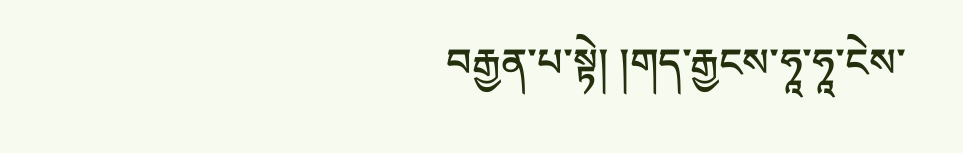བརྒྱན་པ་སྟེ། །གད་རྒྱངས་ཧཱ་ཧཱ་ངེས་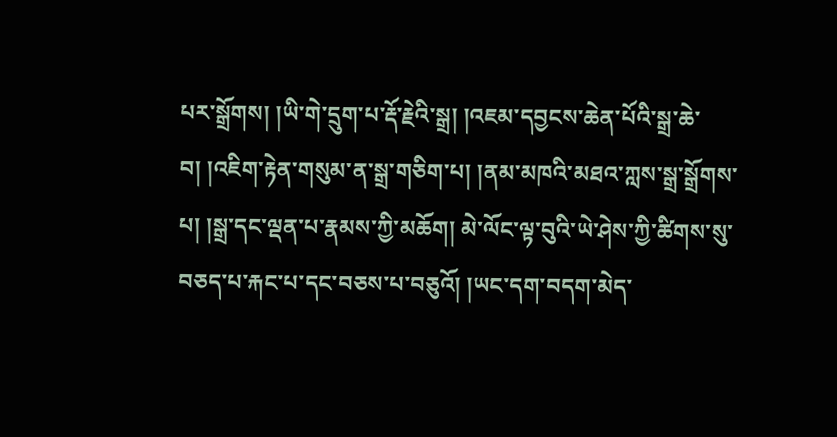པར་སྒྲོགས། །ཡི་གེ་དྲུག་པ་རྡོ་རྗེའི་སྒྲ། །འཇམ་དབྱངས་ཆེན་པོའི་སྒྲ་ཆེ་བ། །འཇིག་རྟེན་གསུམ་ན་སྒྲ་གཅིག་པ། །ནམ་མཁའི་མཐའ་ཀླས་སྒྲ་སྒྲོགས་པ། །སྒྲ་དང་ལྡན་པ་རྣམས་ཀྱི་མཆོག། མེ་ལོང་ལྟ་བུའི་ཡེ་ཤེས་ཀྱི་ཚིགས་སུ་བཅད་པ་རྐང་པ་དང་བཅས་པ་བཅུའོ། །ཡང་དག་བདག་མེད་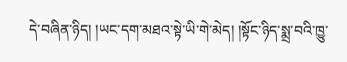དེ་བཞིན་ཉིད། །ཡང་དག་མཐའ་སྟེ་ཡི་གེ་མེད། །སྟོང་ཉིད་སྨྲ་བའི་ཁྱུ་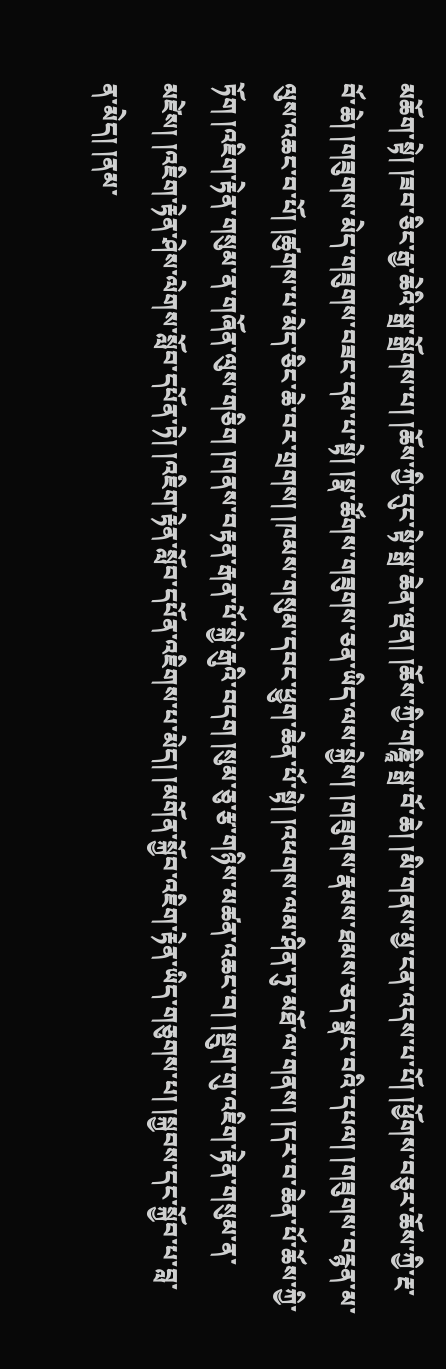མཆོག་སྟེ། །ཟབ་ཅིང་རྒྱ་ཆེའི་སྒྲ་སྒྲོགས་པ། །ཆོས་ཀྱི་དུང་སྟེ་སྒྲ་ཆེན་ལྡན། །ཆོས་ཀྱི་གཎྜཱི་སྒྲ་བོ་ཆེ། །མི་གནས་མྱ་ངན་འདས་པ་པོ། །ཕྱོགས་བཅུར་ཆོས་ཀྱི་རྔ་བོ་ཆེ། །གཟུགས་མེད་གཟུགས་བཟང་དམ་པ་སྟེ། །སྣ་ཚོགས་གཟུགས་ཅན་ཡིད་ལས་སྐྱེས། །གཟུགས་རྣམས་ཐམས་ཅད་སྣང་བའི་དཔལ། །གཟུགས་བརྙན་མ་ལུས་འཆང་བ་པོ། །ཚུགས་པ་མེད་ཅིང་ཆེ་བར་གྲགས། །ཁམས་གསུམ་དབང་ཕྱུག་ཆེན་པོ་སྟེ། །འཕགས་ལམ་ཤིན་ཏུ་མཐོ་ལ་གནས། །དར་བ་ཆེན་པོ་ཆོས་ཀྱི་ཏོག །འཇིག་རྟེན་གསུམ་ན་གཞོན་ལུས་གཅིག །གནས་བརྟན་རྒན་པོ་སྐྱེ་རྒུའི་བདག །སུམ་ཅུ་རྩ་གཉིས་མཚན་འཆང་བ། །སྡུག་གུ་འཇིག་རྟེན་གསུམ་ན་མཛེས། །འཇིག་རྟེན་ཤེས་ལེགས་སློབ་དཔོན་ཏེ། །འཇིག་རྟེན་སློབ་དཔོན་འཇིགས་པ་མེད། །མགོན་སྐྱོབ་འཇིག་རྟེན་ཡིད་གཅུགས་པ། །སྐྱབས་དང་སྐྱོབ་པ་བླ་ན་མེད། །ནམ་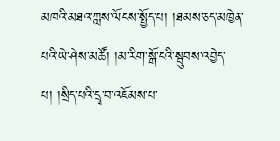མཁའི་མཐའ་ཀླས་ལོངས་སྤྱོད་པ། །ཐམས་ཅད་མཁྱེན་པའི་ཡེ་ཤེས་མཚོ། །མ་རིག་སྒོ་ངའི་སྦུབས་འབྱེད་པ། །སྲིད་པའི་དྲྭ་བ་འཇོམས་པ་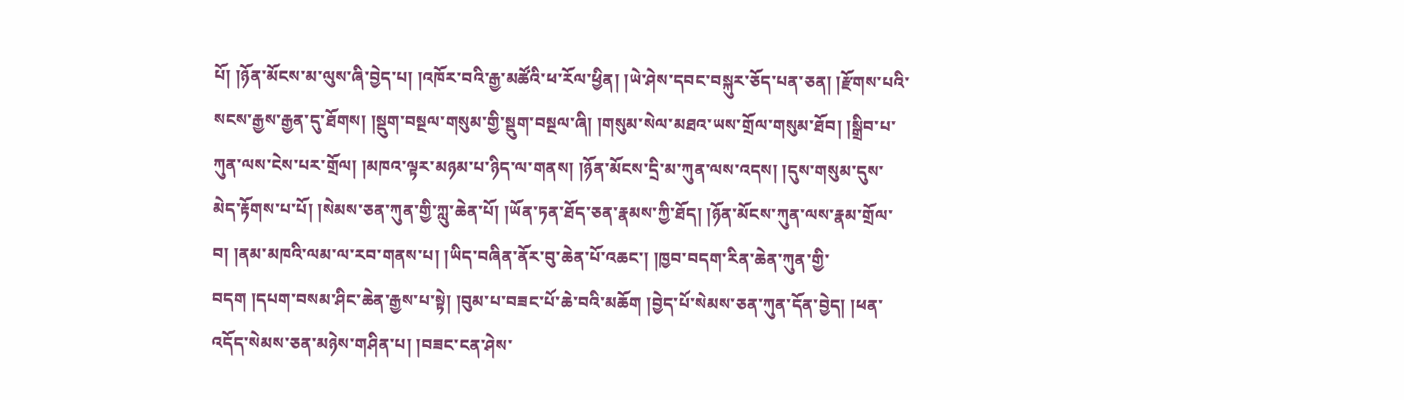པོ། །ཉོན་མོངས་མ་ལུས་ཞི་བྱེད་པ། །འཁོར་བའི་རྒྱ་མཚོའི་ཕ་རོལ་ཕྱིན། །ཡེ་ཤེས་དབང་བསྐུར་ཅོད་པན་ཅན། །རྫོགས་པའི་སངས་རྒྱས་རྒྱན་དུ་ཐོགས། །སྡུག་བསྔལ་གསུམ་གྱི་སྡུག་བསྔལ་ཞི། །གསུམ་སེལ་མཐའ་ཡས་གྲོལ་གསུམ་ཐོབ། །སྒྲིབ་པ་ཀུན་ལས་ངེས་པར་གྲོལ། །མཁའ་ལྟར་མཉམ་པ་ཉིད་ལ་གནས། །ཉོན་མོངས་དྲི་མ་ཀུན་ལས་འདས། །དུས་གསུམ་དུས་མེད་རྟོགས་པ་པོ། །སེམས་ཅན་ཀུན་གྱི་ཀླུ་ཆེན་པོ། །ཡོན་ཏན་ཐོད་ཅན་རྣམས་ཀྱི་ཐོད། །ཉོན་མོངས་ཀུན་ལས་རྣམ་གྲོལ་བ། །ནམ་མཁའི་ལམ་ལ་རབ་གནས་པ། །ཡིད་བཞིན་ནོར་བུ་ཆེན་པོ་འཆང་། །ཁྱབ་བདག་རིན་ཆེན་ཀུན་གྱི་བདག །དཔག་བསམ་ཤིང་ཆེན་རྒྱས་པ་སྟེ། །བུམ་པ་བཟང་པོ་ཆེ་བའི་མཆོག །བྱེད་པོ་སེམས་ཅན་ཀུན་དོན་བྱེད། །ཕན་འདོད་སེམས་ཅན་མཉེས་གཤིན་པ། །བཟང་ངན་ཤེས་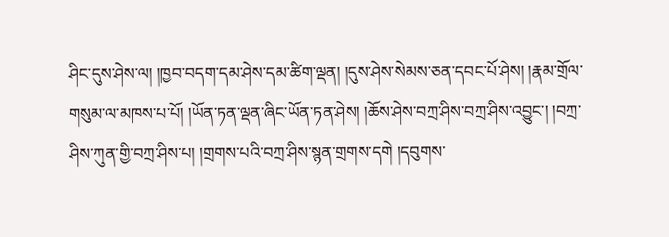ཤིང་དུས་ཤེས་ལ། །ཁྱབ་བདག་དམ་ཤེས་དམ་ཚིག་ལྡན། །དུས་ཤེས་སེམས་ཅན་དབང་པོ་ཤེས། །རྣམ་གྲོལ་གསུམ་ལ་མཁས་པ་པོ། །ཡོན་ཏན་ལྡན་ཞིང་ཡོན་ཏན་ཤེས། །ཆོས་ཤེས་བཀྲ་ཤིས་བཀྲ་ཤིས་འབྱུང་། །བཀྲ་ཤིས་ཀུན་གྱི་བཀྲ་ཤིས་པ། །གྲགས་པའི་བཀྲ་ཤིས་སྙན་གྲགས་དགེ །དབུགས་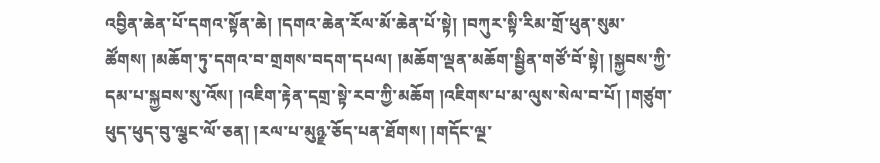འབྱིན་ཆེན་པོ་དགའ་སྟོན་ཆེ། །དགའ་ཆེན་རོལ་མོ་ཆེན་པོ་སྟེ། །བཀུར་སྟི་རིམ་གྲོ་ཕུན་སུམ་ཚོགས། །མཆོག་ཏུ་དགའ་བ་གྲགས་བདག་དཔལ། །མཆོག་ལྡན་མཆོག་སྦྱིན་གཙོ་བོ་སྟེ། །སྐྱབས་ཀྱི་དམ་པ་སྐྱབས་སུ་འོས། །འཇིག་རྟེན་དགྲ་སྟེ་རབ་ཀྱི་མཆོག །འཇིགས་པ་མ་ལུས་སེལ་བ་པོ། །གཙུག་ཕུད་ཕུད་བུ་ལྕང་ལོ་ཅན། །རལ་པ་མུཉྫ་ཅོད་པན་ཐོགས། །གདོང་ལྔ་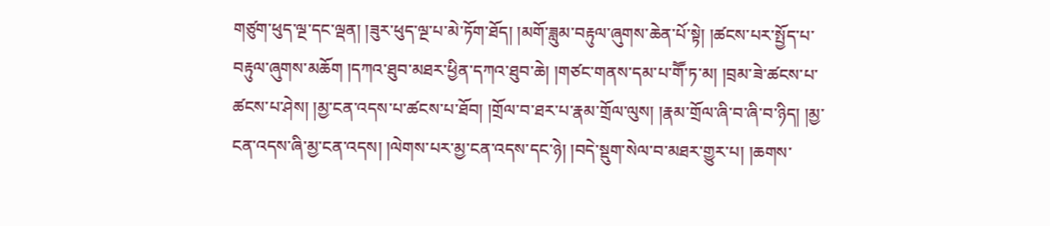གཙུག་ཕུད་ལྔ་དང་ལྡན། །ཟུར་ཕུད་ལྔ་པ་མེ་ཏོག་ཐོད། །མགོ་ཟླུམ་བརྟུལ་ཞུགས་ཆེན་པོ་སྟེ། །ཚངས་པར་སྤྱོད་པ་བརྟུལ་ཞུགས་མཆོག །དཀའ་ཐུབ་མཐར་ཕྱིན་དཀའ་ཐུབ་ཆེ། །གཙང་གནས་དམ་པ་གཽ་ཏ་མ། །བྲམ་ཟེ་ཚངས་པ་ཚངས་པ་ཤེས། །མྱ་ངན་འདས་པ་ཚངས་པ་ཐོབ། །གྲོལ་བ་ཐར་པ་རྣམ་གྲོལ་ལུས། །རྣམ་གྲོལ་ཞི་བ་ཞི་བ་ཉིད། །མྱ་ངན་འདས་ཞི་མྱ་ངན་འདས། །ལེགས་པར་མྱ་ངན་འདས་དང་ཉེ། །བདེ་སྡུག་སེལ་བ་མཐར་གྱུར་པ། །ཆགས་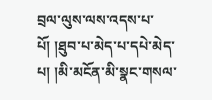བྲལ་ལུས་ལས་འདས་པ་པོ། །ཐུབ་པ་མེད་པ་དཔེ་མེད་པ། །མི་མངོན་མི་སྣང་གསལ་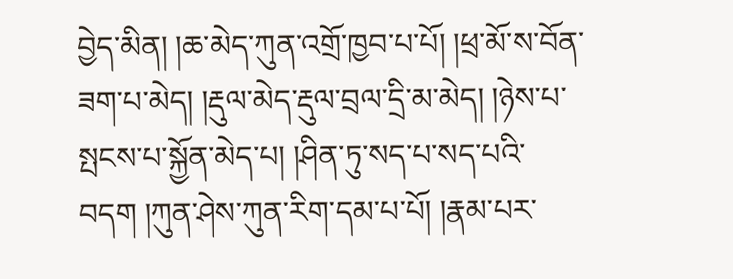བྱེད་མིན། །ཆ་མེད་ཀུན་འགྲོ་ཁྱབ་པ་པོ། །ཕྲ་མོ་ས་བོན་ཟག་པ་མེད། །རྡུལ་མེད་རྡུལ་བྲལ་དྲི་མ་མེད། །ཉེས་པ་སྤངས་པ་སྐྱོན་མེད་པ། །ཤིན་ཏུ་སད་པ་སད་པའི་བདག །ཀུན་ཤེས་ཀུན་རིག་དམ་པ་པོ། །རྣམ་པར་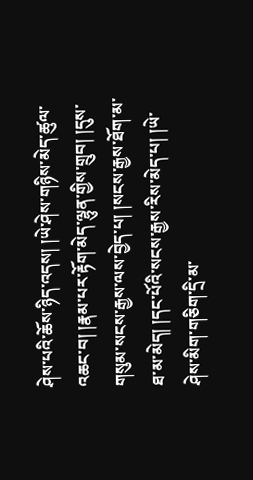ཤེས་པའི་ཆོས་ཉིད་འདས། །ཡེ་ཤེས་གཉིས་མེད་ཚུལ་འཆང་བ། །རྣམ་པར་རྟོག་མེད་ལྷུན་གྱིས་གྲུབ། །དུས་གསུམ་སངས་རྒྱས་ལས་བྱེད་པ། །སངས་རྒྱས་ཐོག་མ་ཐ་མ་མེད། །དང་པོའི་སངས་རྒྱས་རིས་མེད་པ། །ཡེ་ཤེས་མིག་གཅིག་དྲི་མ་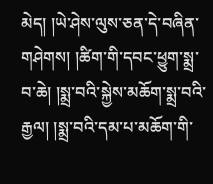མེད། །ཡེ་ཤེས་ལུས་ཅན་དེ་བཞིན་གཤེགས། །ཚིག་གི་དབང་ཕྱུག་སྨྲ་བ་ཆེ། །སྨྲ་བའི་སྐྱེས་མཆོག་སྨྲ་བའི་རྒྱལ། །སྨྲ་བའི་དམ་པ་མཆོག་གི་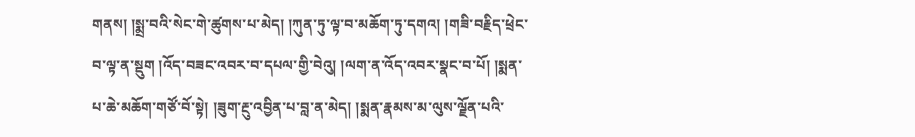གནས། །སྨྲ་བའི་སེང་གེ་ཚུགས་པ་མེད། །ཀུན་ཏུ་ལྟ་བ་མཆོག་ཏུ་དགའ། །གཟི་བརྗིད་ཕྲེང་བ་ལྟ་ན་སྡུག །འོད་བཟང་འབར་བ་དཔལ་གྱི་བེའུ། །ལག་ན་འོད་འབར་སྣང་བ་པོ། །སྨན་པ་ཆེ་མཆོག་གཙོ་བོ་སྟེ། །ཟུག་རྔུ་འབྱིན་པ་བླ་ན་མེད། །སྨན་རྣམས་མ་ལུས་ལྗོན་པའི་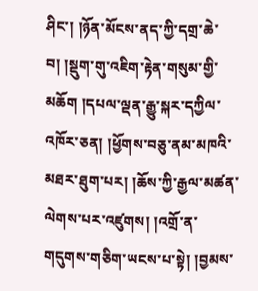ཤིང་། །ཉོན་མོངས་ནད་ཀྱི་དགྲ་ཆེ་བ། །སྡུག་གུ་འཇིག་རྟེན་གསུམ་གྱི་མཆོག །དཔལ་ལྡན་རྒྱུ་སྐར་དཀྱིལ་འཁོར་ཅན། །ཕྱོགས་བཅུ་ནམ་མཁའི་མཐར་ཐུག་པར། །ཆོས་ཀྱི་རྒྱལ་མཚན་ལེགས་པར་འཛུགས། །འགྲོ་ན་གདུགས་གཅིག་ཡངས་པ་སྟེ། །བྱམས་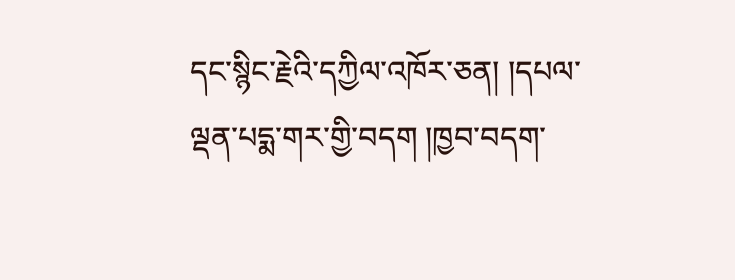དང་སྙིང་རྗེའི་དཀྱིལ་འཁོར་ཅན། །དཔལ་ལྡན་པདྨ་གར་གྱི་བདག །ཁྱབ་བདག་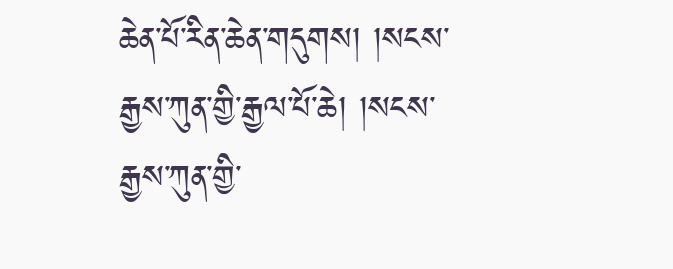ཆེན་པོ་རིན་ཆེན་གདུགས། །སངས་རྒྱས་ཀུན་གྱི་རྒྱལ་པོ་ཆེ། །སངས་རྒྱས་ཀུན་གྱི་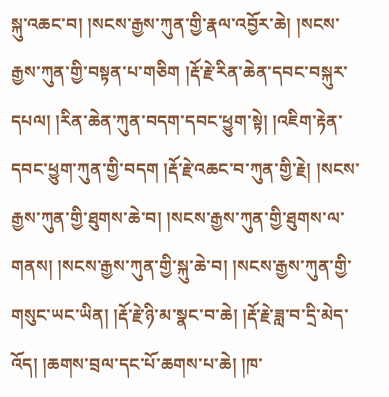སྐུ་འཆང་བ། །སངས་རྒྱས་ཀུན་གྱི་རྣལ་འབྱོར་ཆེ། །སངས་རྒྱས་ཀུན་གྱི་བསྟན་པ་གཅིག །རྡོ་རྗེ་རིན་ཆེན་དབང་བསྐུར་དཔལ། །རིན་ཆེན་ཀུན་བདག་དབང་ཕྱུག་སྟེ། །འཇིག་རྟེན་དབང་ཕྱུག་ཀུན་གྱི་བདག །རྡོ་རྗེ་འཆང་བ་ཀུན་གྱི་རྗེ། །སངས་རྒྱས་ཀུན་གྱི་ཐུགས་ཆེ་བ། །སངས་རྒྱས་ཀུན་གྱི་ཐུགས་ལ་གནས། །སངས་རྒྱས་ཀུན་གྱི་སྐུ་ཆེ་བ། །སངས་རྒྱས་ཀུན་གྱི་གསུང་ཡང་ཡིན། །རྡོ་རྗེ་ཉི་མ་སྣང་བ་ཆེ། །རྡོ་རྗེ་ཟླ་བ་དྲི་མེད་འོད། །ཆགས་བྲལ་དང་པོ་ཆགས་པ་ཆེ། །ཁ་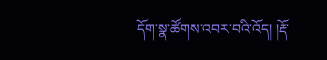དོག་སྣ་ཚོགས་འབར་བའི་འོད། །རྡོ་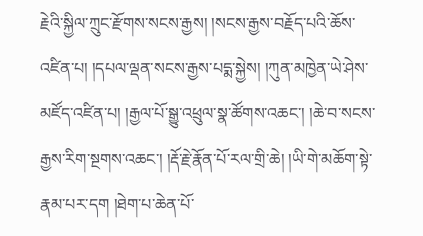རྗེའི་སྐྱིལ་ཀྲུང་རྫོགས་སངས་རྒྱས། །སངས་རྒྱས་བརྗོད་པའི་ཆོས་འཛིན་པ། །དཔལ་ལྡན་སངས་རྒྱས་པདྨ་སྐྱེས། །ཀུན་མཁྱེན་ཡེ་ཤེས་མཛོད་འཛིན་པ། །རྒྱལ་པོ་སྒྱུ་འཕྲུལ་སྣ་ཚོགས་འཆང་། །ཆེ་བ་སངས་རྒྱས་རིག་སྔགས་འཆང་། །རྡོ་རྗེ་རྣོན་པོ་རལ་གྲི་ཆེ། །ཡི་གེ་མཆོག་སྟེ་རྣམ་པར་དག །ཐེག་པ་ཆེན་པོ་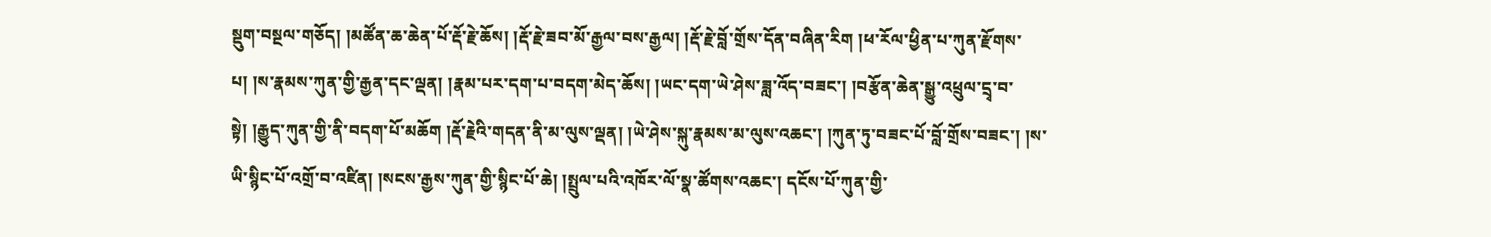སྡུག་བསྔལ་གཅོད། །མཚོན་ཆ་ཆེན་པོ་རྡོ་རྗེ་ཆོས། །རྡོ་རྗེ་ཟབ་མོ་རྒྱལ་བས་རྒྱལ། །རྡོ་རྗེ་བློ་གྲོས་དོན་བཞིན་རིག །ཕ་རོལ་ཕྱིན་པ་ཀུན་རྫོགས་པ། །ས་རྣམས་ཀུན་གྱི་རྒྱན་དང་ལྡན། །རྣམ་པར་དག་པ་བདག་མེད་ཆོས། །ཡང་དག་ཡེ་ཤེས་ཟླ་འོད་བཟང་། །བརྩོན་ཆེན་སྒྱུ་འཕྲུལ་དྲྭ་བ་སྟེ། །རྒྱུད་ཀུན་གྱི་ནི་བདག་པོ་མཆོག །རྡོ་རྗེའི་གདན་ནི་མ་ལུས་ལྡན། །ཡེ་ཤེས་སྐུ་རྣམས་མ་ལུས་འཆང་། །ཀུན་ཏུ་བཟང་པོ་བློ་གྲོས་བཟང་། །ས་ཡི་སྙིང་པོ་འགྲོ་བ་འཛིན། །སངས་རྒྱས་ཀུན་གྱི་སྙིང་པོ་ཆེ། །སྤྲུལ་པའི་འཁོར་ལོ་སྣ་ཚོགས་འཆང་། དངོས་པོ་ཀུན་གྱི་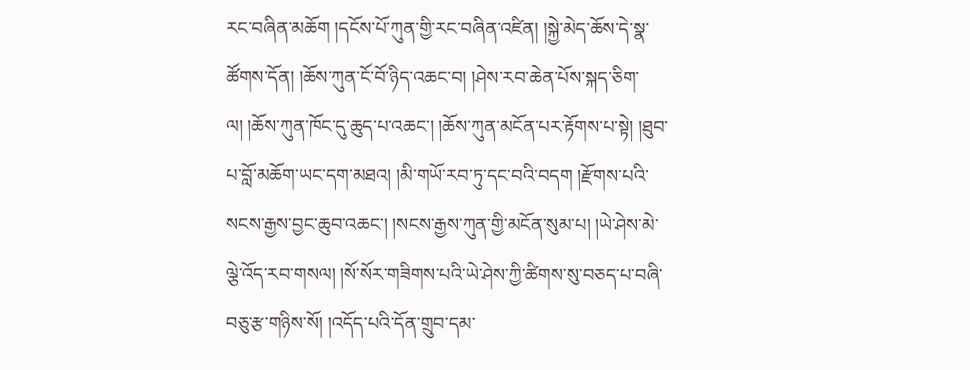རང་བཞིན་མཆོག །དངོས་པོ་ཀུན་གྱི་རང་བཞིན་འཛིན། །སྐྱེ་མེད་ཆོས་དེ་སྣ་ཚོགས་དོན། །ཆོས་ཀུན་ངོ་བོ་ཉིད་འཆང་བ། །ཤེས་རབ་ཆེན་པོས་སྐད་ཅིག་ལ། །ཆོས་ཀུན་ཁོང་དུ་ཆུད་པ་འཆང་། །ཆོས་ཀུན་མངོན་པར་རྟོགས་པ་སྟེ། །ཐུབ་པ་བློ་མཆོག་ཡང་དག་མཐའ། །མི་གཡོ་རབ་ཏུ་དང་བའི་བདག །རྫོགས་པའི་སངས་རྒྱས་བྱང་ཆུབ་འཆང་། །སངས་རྒྱས་ཀུན་གྱི་མངོན་སུམ་པ། །ཡེ་ཤེས་མེ་ལྕེ་འོད་རབ་གསལ། །སོ་སོར་གཟིགས་པའི་ཡེ་ཤེས་ཀྱི་ཚིགས་སུ་བཅད་པ་བཞི་བཅུ་རྩ་གཉིས་སོ། །འདོད་པའི་དོན་གྲུབ་དམ་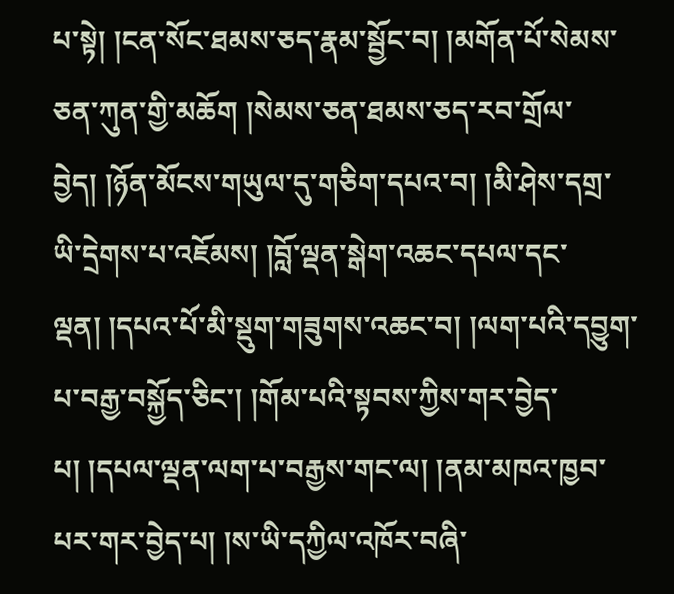པ་སྟེ། །ངན་སོང་ཐམས་ཅད་རྣམ་སྦྱོང་བ། །མགོན་པོ་སེམས་ཅན་ཀུན་གྱི་མཆོག །སེམས་ཅན་ཐམས་ཅད་རབ་གྲོལ་བྱེད། །ཉོན་མོངས་གཡུལ་དུ་གཅིག་དཔའ་བ། །མི་ཤེས་དགྲ་ཡི་དྲེགས་པ་འཇོམས། །བློ་ལྡན་སྒེག་འཆང་དཔལ་དང་ལྡན། །དཔའ་པོ་མི་སྡུག་གཟུགས་འཆང་བ། །ལག་པའི་དབྱུག་པ་བརྒྱ་བསྐྱོད་ཅིང་། །གོམ་པའི་སྟབས་ཀྱིས་གར་བྱེད་པ། །དཔལ་ལྡན་ལག་པ་བརྒྱས་གང་ལ། །ནམ་མཁའ་ཁྱབ་པར་གར་བྱེད་པ། །ས་ཡི་དཀྱིལ་འཁོར་བཞི་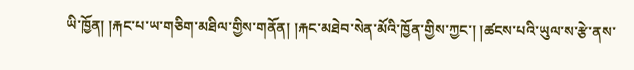ཡི་ཁྱོན། །རྐང་པ་ཡ་གཅིག་མཐིལ་གྱིས་གནོན། །རྐང་མཐེབ་སེན་མོའི་ཁྱོན་གྱིས་ཀྱང་། །ཚངས་པའི་ཡུལ་ས་རྩེ་ནས་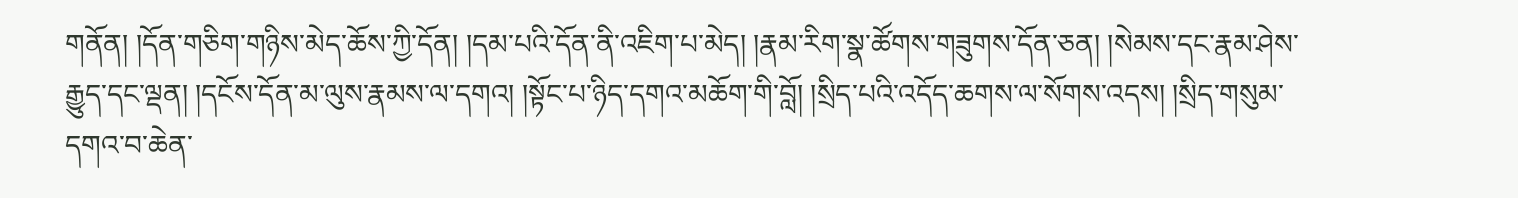གནོན། །དོན་གཅིག་གཉིས་མེད་ཆོས་ཀྱི་དོན། །དམ་པའི་དོན་ནི་འཇིག་པ་མེད། །རྣམ་རིག་སྣ་ཚོགས་གཟུགས་དོན་ཅན། །སེམས་དང་རྣམ་ཤེས་རྒྱུད་དང་ལྡན། །དངོས་དོན་མ་ལུས་རྣམས་ལ་དགའ། །སྟོང་པ་ཉིད་དགའ་མཆོག་གི་བློ། །སྲིད་པའི་འདོད་ཆགས་ལ་སོགས་འདས། །སྲིད་གསུམ་དགའ་བ་ཆེན་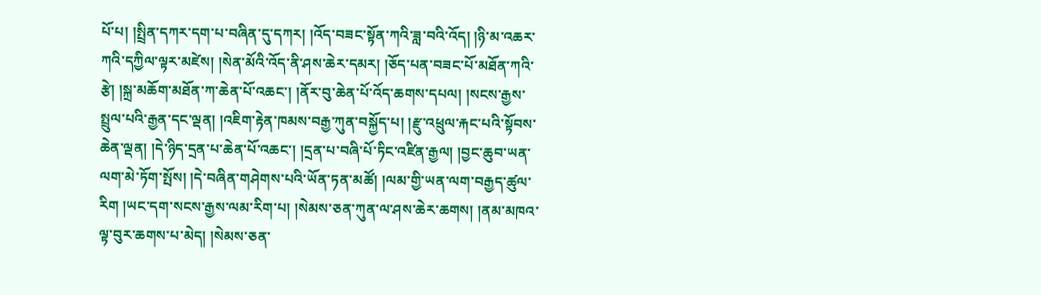པོ་པ། །སྤྲིན་དཀར་དག་པ་བཞིན་དུ་དཀར། །འོད་བཟང་སྟོན་ཀའི་ཟླ་བའི་འོད། །ཉི་མ་འཆར་ཀའི་དཀྱིལ་ལྟར་མཛེས། །སེན་མོའི་འོད་ནི་ཤས་ཆེར་དམར། །ཅོད་པན་བཟང་པོ་མཐོན་ཀའི་རྩེ། །སྐྲ་མཆོག་མཐོན་ཀ་ཆེན་པོ་འཆང་། །ནོར་བུ་ཆེན་པོ་འོད་ཆགས་དཔལ། །སངས་རྒྱས་སྤྲུལ་པའི་རྒྱན་དང་ལྡན། །འཇིག་རྟེན་ཁམས་བརྒྱ་ཀུན་བསྐྱོད་པ། །རྫུ་འཕྲུལ་རྐང་པའི་སྟོབས་ཆེན་ལྡན། །དེ་ཉིད་དྲན་པ་ཆེན་པོ་འཆང་། །དྲན་པ་བཞི་པོ་ཏིང་འཛིན་རྒྱལ། །བྱང་ཆུབ་ཡན་ལག་མེ་ཏོག་སྤོས། །དེ་བཞིན་གཤེགས་པའི་ཡོན་ཏན་མཚོ། །ལམ་གྱི་ཡན་ལག་བརྒྱད་ཚུལ་རིག །ཡང་དག་སངས་རྒྱས་ལམ་རིག་པ། །སེམས་ཅན་ཀུན་ལ་ཤས་ཆེར་ཆགས། །ནམ་མཁའ་ལྟ་བུར་ཆགས་པ་མེད། །སེམས་ཅན་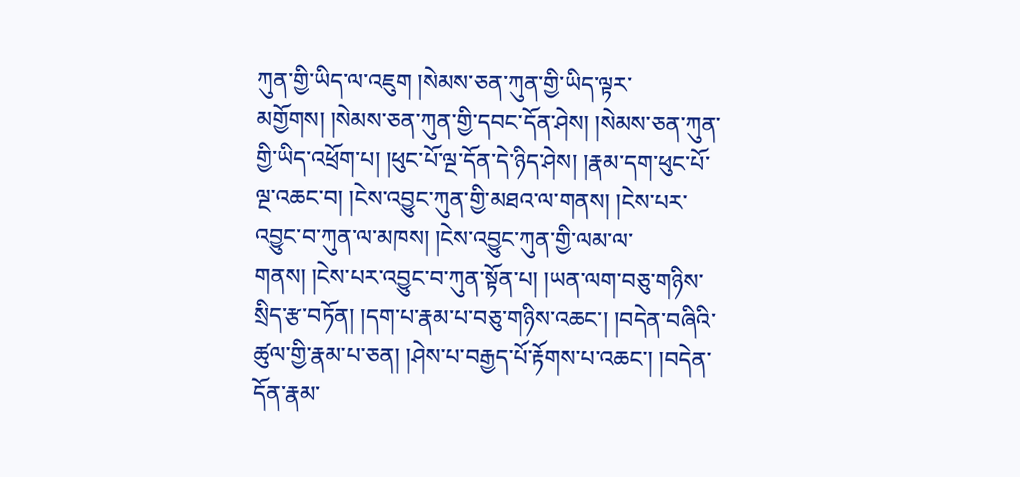ཀུན་གྱི་ཡིད་ལ་འཇུག །སེམས་ཅན་ཀུན་གྱི་ཡིད་ལྟར་མགྱོགས། །སེམས་ཅན་ཀུན་གྱི་དབང་དོན་ཤེས། །སེམས་ཅན་ཀུན་གྱི་ཡིད་འཕྲོག་པ། །ཕུང་པོ་ལྔ་དོན་དེ་ཉིད་ཤེས། །རྣམ་དག་ཕུང་པོ་ལྔ་འཆང་བ། །ངེས་འབྱུང་ཀུན་གྱི་མཐའ་ལ་གནས། །ངེས་པར་འབྱུང་བ་ཀུན་ལ་མཁས། །ངེས་འབྱུང་ཀུན་གྱི་ལམ་ལ་གནས། །ངེས་པར་འབྱུང་བ་ཀུན་སྟོན་པ། །ཡན་ལག་བཅུ་གཉིས་སྲིད་རྩ་བཏོན། །དག་པ་རྣམ་པ་བཅུ་གཉིས་འཆང་། །བདེན་བཞིའི་ཚུལ་གྱི་རྣམ་པ་ཅན། །ཤེས་པ་བརྒྱད་པོ་རྟོགས་པ་འཆང་། །བདེན་དོན་རྣམ་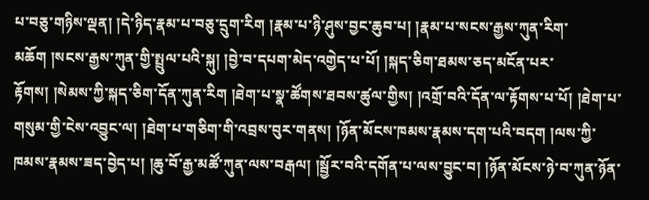པ་བཅུ་གཉིས་ལྡན། །དེ་ཉིད་རྣམ་པ་བཅུ་དྲུག་རིག །རྣམ་པ་ཉི་ཤུས་བྱང་ཆུབ་པ། །རྣམ་པ་སངས་རྒྱས་ཀུན་རིག་མཆོག །སངས་རྒྱས་ཀུན་གྱི་སྤྲུལ་པའི་སྐུ། །བྱེ་བ་དཔག་མེད་འགྱེད་པ་པོ། །སྐད་ཅིག་ཐམས་ཅད་མངོན་པར་རྟོགས། །སེམས་ཀྱི་སྐད་ཅིག་དོན་ཀུན་རིག །ཐེག་པ་སྣ་ཚོགས་ཐབས་ཚུལ་གྱིས། །འགྲོ་བའི་དོན་ལ་རྟོགས་པ་པོ། །ཐེག་པ་གསུམ་གྱི་ངེས་འབྱུང་ལ། །ཐེག་པ་གཅིག་གི་འབྲས་བུར་གནས། །ཉོན་མོངས་ཁམས་རྣམས་དག་པའི་བདག །ལས་ཀྱི་ཁམས་རྣམས་ཟད་བྱེད་པ། །ཆུ་བོ་རྒྱ་མཚོ་ཀུན་ལས་བརྒལ། །སྦྱོར་བའི་དགོན་པ་ལས་བྱུང་བ། །ཉོན་མོངས་ཉེ་བ་ཀུན་ཉོན་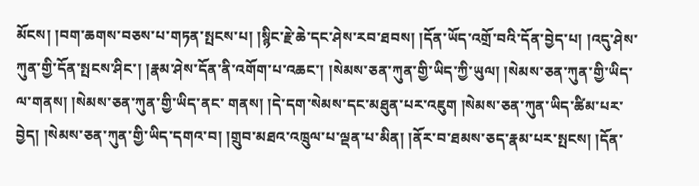མོངས། །བག་ཆགས་བཅས་པ་གཏན་སྤངས་པ། །སྙིང་རྗེ་ཆེ་དང་ཤེས་རབ་ཐབས། །དོན་ཡོད་འགྲོ་བའི་དོན་བྱེད་པ། །འདུ་ཤེས་ཀུན་གྱི་དོན་སྤངས་ཤིང་། །རྣམ་ཤེས་དོན་ནི་འགོག་པ་འཆང་། །སེམས་ཅན་ཀུན་གྱི་ཡིད་ཀྱི་ཡུལ། །སེམས་ཅན་ཀུན་གྱི་ཡིད་ལ་གནས། །སེམས་ཅན་ཀུན་གྱི་ཡིད་ནང་ གནས། །དེ་དག་སེམས་དང་མཐུན་པར་འཇུག །སེམས་ཅན་ཀུན་ཡིད་ཚིམ་པར་བྱེད། །སེམས་ཅན་ཀུན་གྱི་ཡིད་དགའ་བ། །གྲུབ་མཐའ་འཁྲུལ་པ་ལྡན་པ་མིན། །ནོར་བ་ཐམས་ཅད་རྣམ་པར་སྤངས། །དོན་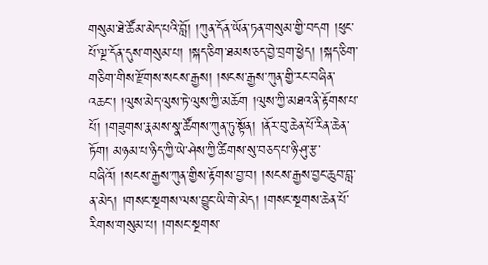གསུམ་ཐེ་ཚོམ་མེད་པའི་བློ། །ཀུན་དོན་ཡོན་ཏན་གསུམ་གྱི་བདག །ཕུང་པོ་ལྔ་དོན་དུས་གསུམ་པ། །སྐད་ཅིག་ཐམས་ཅད་བྱེ་བྲག་ཕྱེད། །སྐད་ཅིག་གཅིག་གིས་རྫོགས་སངས་རྒྱས། །སངས་རྒྱས་ཀུན་གྱི་རང་བཞིན་འཆང་། །ལུས་མེད་ལུས་ཏེ་ལུས་ཀྱི་མཆོག །ལུས་ཀྱི་མཐའ་ནི་རྟོགས་པ་པོ། །གཟུགས་རྣམས་སྣ་ཚོགས་ཀུན་ཏུ་སྟོན། །ནོར་བུ་ཆེན་པོ་རིན་ཆེན་ཏོག། མཉམ་པ་ཉིད་ཀྱི་ཡེ་ཤེས་ཀྱི་ཚིགས་སུ་བཅད་པ་ཉི་ཤུ་རྩ་བཞིའོ། །སངས་རྒྱས་ཀུན་གྱིས་རྟོགས་བྱ་བ། །སངས་རྒྱས་བྱང་ཆུབ་བླ་ན་མེད། །གསང་སྔགས་ལས་བྱུང་ཡི་གེ་མེད། །གསང་སྔགས་ཆེན་པོ་རིགས་གསུམ་པ། །གསང་སྔགས་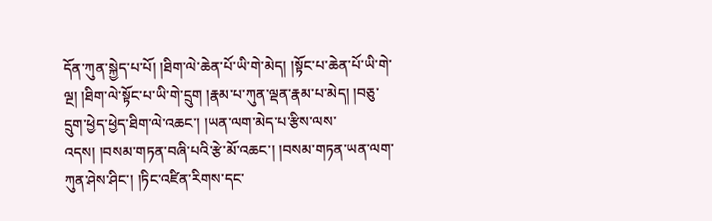དོན་ཀུན་སྐྱེད་པ་པོ། །ཐིག་ལེ་ཆེན་པོ་ཡི་གེ་མེད། །སྟོང་པ་ཆེན་པོ་ཡི་གེ་ལྔ། །ཐིག་ལེ་སྟོང་པ་ཡི་གེ་དྲུག །རྣམ་པ་ཀུན་ལྡན་རྣམ་པ་མེད། །བཅུ་དྲུག་ཕྱེད་ཕྱེད་ཐིག་ལེ་འཆང་། །ཡན་ལག་མེད་པ་རྩིས་ལས་འདས། །བསམ་གཏན་བཞི་པའི་རྩེ་མོ་འཆང་། །བསམ་གཏན་ཡན་ལག་ཀུན་ཤེས་ཤིང་། །ཏིང་འཛིན་རིགས་དང་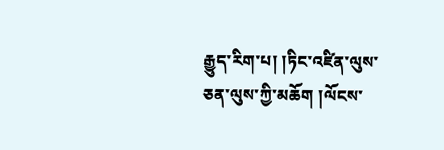རྒྱུད་རིག་པ། །ཏིང་འཛིན་ལུས་ཅན་ལུས་ཀྱི་མཆོག །ལོངས་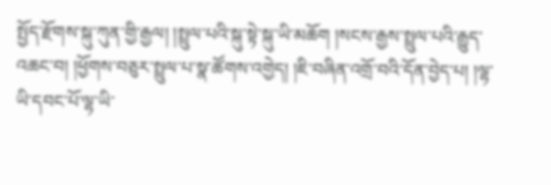སྤྱོད་རྫོགས་སྐུ་ཀུན་གྱི་རྒྱལ། །སྤྲུལ་པའི་སྐུ་སྟེ་སྐུ་ཡི་མཆོག །སངས་རྒྱས་སྤྲུལ་པའི་རྒྱུད་འཆང་བ། །ཕྱོགས་བཅུར་སྤྲུལ་པ་སྣ་ཚོགས་འགྱེད། །ཇི་བཞིན་འགྲོ་བའི་དོན་བྱེད་པ། །ལྷ་ཡི་དབང་པོ་ལྷ་ཡི་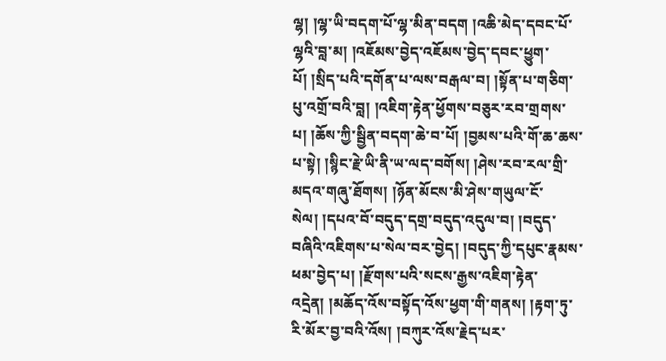ལྷ། །ལྷ་ཡི་བདག་པོ་ལྷ་མིན་བདག །འཆི་མེད་དབང་པོ་ལྷའི་བླ་མ། །འཇོམས་བྱེད་འཇོམས་བྱེད་དབང་ཕྱུག་པོ། །སྲིད་པའི་དགོན་པ་ལས་བརྒལ་བ། །སྟོན་པ་གཅིག་པུ་འགྲོ་བའི་བླ། །འཇིག་རྟེན་ཕྱོགས་བཅུར་རབ་གྲགས་པ། །ཆོས་ཀྱི་སྦྱིན་བདག་ཆེ་བ་པོ། །བྱམས་པའི་གོ་ཆ་ཆས་པ་སྟེ། །སྙིང་རྗེ་ཡི་ནི་ཡ་ལད་བགོས། །ཤེས་རབ་རལ་གྲི་མདའ་གཞུ་ཐོགས། །ཉོན་མོངས་མི་ཤེས་གཡུལ་ངོ་སེལ། །དཔའ་བོ་བདུད་དགྲ་བདུད་འདུལ་བ། །བདུད་བཞིའི་འཇིགས་པ་སེལ་བར་བྱེད། །བདུད་ཀྱི་དཔུང་རྣམས་ཕམ་བྱེད་པ། །རྫོགས་པའི་སངས་རྒྱས་འཇིག་རྟེན་འདྲེན། །མཆོད་འོས་བསྟོད་འོས་ཕྱག་གི་གནས། །རྟག་ཏུ་རི་མོར་བྱ་བའི་འོས། །བཀུར་འོས་རྗེད་པར་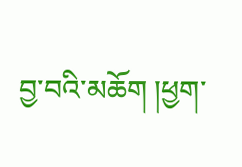བྱ་བའི་མཆོག །ཕྱག་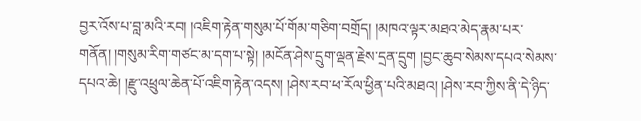བྱར་འོས་པ་བླ་མའི་རབ། །འཇིག་རྟེན་གསུམ་པོ་གོམ་གཅིག་བགྲོད། །མཁའ་ལྟར་མཐའ་མེད་རྣམ་པར་གནོན། །གསུམ་རིག་གཙང་མ་དག་པ་སྟེ། །མངོན་ཤེས་དྲུག་ལྡན་རྗེས་དྲན་དྲུག །བྱང་ཆུབ་སེམས་དཔའ་སེམས་དཔའ་ཆེ། །རྫུ་འཕྲུལ་ཆེན་པོ་འཇིག་རྟེན་འདས། །ཤེས་རབ་ཕ་རོལ་ཕྱིན་པའི་མཐའ། །ཤེས་རབ་ཀྱིས་ནི་དེ་ཉིད་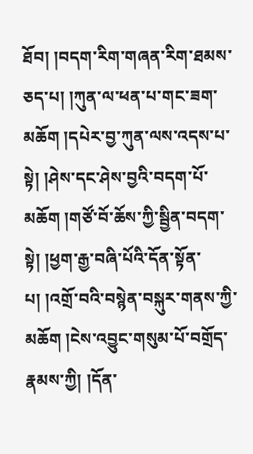ཐོབ། །བདག་རིག་གཞན་རིག་ཐམས་ཅད་པ། །ཀུན་ལ་ཕན་པ་གང་ཟག་མཆོག །དཔེར་བྱ་ཀུན་ལས་འདས་པ་སྟེ། །ཤེས་དང་ཤེས་བྱའི་བདག་པོ་མཆོག །གཙོ་བོ་ཆོས་ཀྱི་སྦྱིན་བདག་སྟེ། །ཕྱག་རྒྱ་བཞི་པོའི་དོན་སྟོན་པ། །འགྲོ་བའི་བསྙེན་བསྐུར་གནས་ཀྱི་མཆོག །ངེས་འབྱུང་གསུམ་པོ་བགྲོད་རྣམས་ཀྱི། །དོན་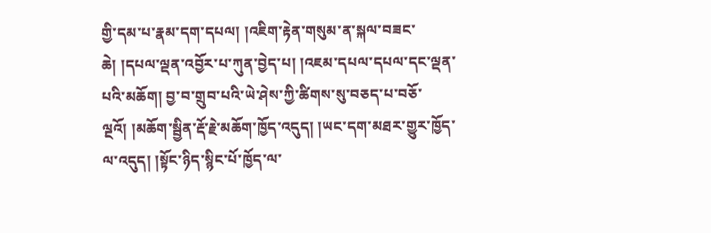གྱི་དམ་པ་རྣམ་དག་དཔལ། །འཇིག་རྟེན་གསུམ་ན་སྐལ་བཟང་ཆེ། །དཔལ་ལྡན་འབྱོར་པ་ཀུན་བྱེད་པ། །འཇམ་དཔལ་དཔལ་དང་ལྡན་པའི་མཆོག། བྱ་བ་གྲུབ་པའི་ཡེ་ཤེས་ཀྱི་ཚིགས་སུ་བཅད་པ་བཅོ་ལྔའོ། །མཆོག་སྦྱིན་རྡོ་རྗེ་མཆོག་ཁྱོད་འདུད། །ཡང་དག་མཐར་གྱུར་ཁྱོད་ལ་འདུད། །སྟོང་ཉིད་སྙིང་པོ་ཁྱོད་ལ་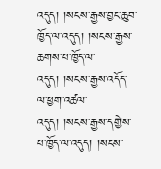འདུད། །སངས་རྒྱས་བྱང་ཆུབ་ཁྱོད་ལ་འདུད། །སངས་རྒྱས་ཆགས་པ་ཁྱོད་ལ་འདུད། །སངས་རྒྱས་འདོད་ལ་ཕྱག་འཚལ་འདུད། །སངས་རྒྱས་དགྱེས་པ་ཁྱོད་ལ་འདུད། །སངས་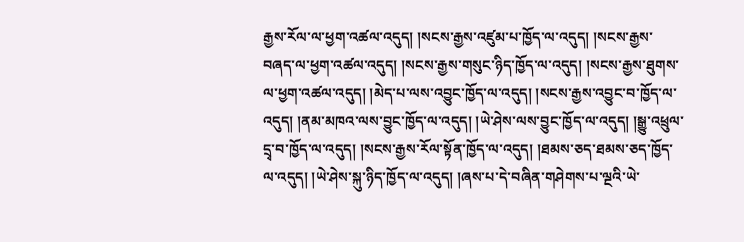རྒྱས་རོལ་ལ་ཕྱག་འཚལ་འདུད། །སངས་རྒྱས་འཛུམ་པ་ཁྱོད་ལ་འདུད། །སངས་རྒྱས་བཞད་ལ་ཕྱག་འཚལ་འདུད། །སངས་རྒྱས་གསུང་ཉིད་ཁྱོད་ལ་འདུད། །སངས་རྒྱས་ཐུགས་ལ་ཕྱག་འཚལ་འདུད། །མེད་པ་ལས་འབྱུང་ཁྱོད་ལ་འདུད། །སངས་རྒྱས་འབྱུང་བ་ཁྱོད་ལ་འདུད། །ནམ་མཁའ་ལས་བྱུང་ཁྱོད་ལ་འདུད། །ཡེ་ཤེས་ལས་བྱུང་ཁྱོད་ལ་འདུད། །སྒྱུ་འཕྲུལ་དྲྭ་བ་ཁྱོད་ལ་འདུད། །སངས་རྒྱས་རོལ་སྟོན་ཁྱོད་ལ་འདུད། །ཐམས་ཅད་ཐམས་ཅད་ཁྱོད་ལ་འདུད། །ཡེ་ཤེས་སྐུ་ཉིད་ཁྱོད་ལ་འདུད། །ཞས་པ་དེ་བཞིན་གཤེགས་པ་ལྔའི་ཡེ་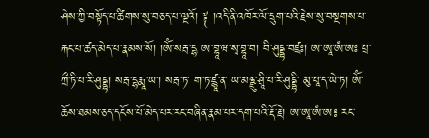ཤེས་ཀྱི་བསྟོད་པ་ཚིགས་སུ་བཅད་པ་ལྔའོ། ༈ །འདི་ནི་འཁོར་ལོ་དྲུག་པའི་རྗེས་སུ་བསྔགས་པ་རྐང་པ་ཚད་མེད་པ་རྣམས་སོ། །ༀ་སརྦ་དྷ ཨ་བྷཱ་ཝ་སྭ་བྷཱ་བ། བི་ཤུདྡྷ་བཛྲཿ། ཨ་ཨཱ་ཨཾ་ཨཿ པྲ་ཀྲྀ་ཏི་པ་རི་ཤུདྡྷ། སརྦ་དྷརྨཱ་ཡ་། སརྦ་ཏ་ ག་ཏ་ཛྙཱ་ན་ ཡ་མཉྫུ་ཤྲཱི་པ་རི་ཤུདྡྷི་ མུ་པཱ་ད་ཡེ་ཏ། ༀ་ཆོས་ཐམས་ཅད་དངོས་པོ་མེད་པར་རང་བཞིན་རྣམ་པར་དག་པའི་རྡོ་རྗེ། ཨ་ཨཱ་ཨཾ་ཨ༔ རང་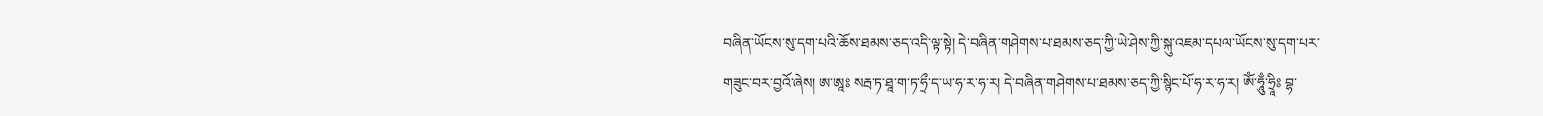བཞིན་ཡོངས་སུ་དག་པའི་ཆོས་ཐམས་ཅད་འདི་ལྟ་སྟེ། དེ་བཞིན་གཤེགས་པ་ཐམས་ཅད་ཀྱི་ཡེ་ཤེས་ཀྱི་སྐུ་འཇམ་དཔལ་ཡོངས་སུ་དག་པར་གཟུང་བར་བྱའོ་ཞེས། ཨ་ཨཱཿ སརྦ་ཏ་ཐཱ་ག་ཏ་ཧྲྀ་ད་ཡ་ཧ་ར་ཧ་ར། དེ་བཞིན་གཤེགས་པ་ཐམས་ཅད་ཀྱི་སྙིང་པོ་ཧ་ར་ཧ་ར། ༀ་ཧཱུྃ་ཧྲཱིཿ བྷ་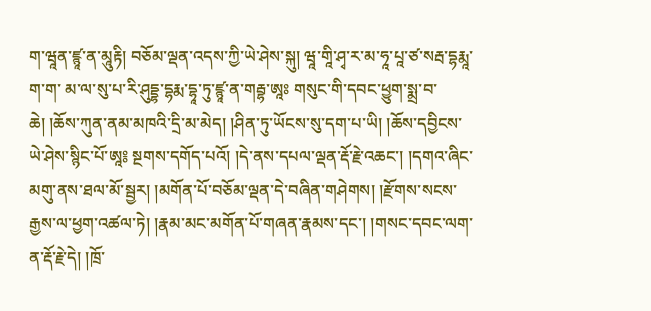ག་ཝཱན་ཛྙཱ་ན་མཱུརྟི། བཅོམ་ལྡན་འདས་ཀྱི་ཡེ་ཤེས་སྐུ། ཝཱ་གཱི་ཤྭ་ར་མ་ཧཱ་པཱ་ཙ་སརྦ་དྷརྨཱ་ག་ག་ མ་ལ་སུ་པ་རི་ཤུདྡྷ་དྷརྨ་དྷཱ་ཏུ་ཛྙཱ་ན་གརྦྷ་ཨཱཿ གསུང་གི་དབང་ཕྱུག་སྨྲ་བ་ཆེ། །ཆོས་ཀུན་ནམ་མཁའི་དྲི་མ་མེད། །ཤིན་ཏུ་ཡོངས་སུ་དག་པ་ཡི། །ཆོས་དབྱིངས་ཡེ་ཤེས་སྙིང་པོ་ཨཱ༔ སྔགས་དགོད་པའོ། །དེ་ནས་དཔལ་ལྡན་རྡོ་རྗེ་འཆང་། །དགའ་ཞིང་མགུ་ནས་ཐལ་མོ་སྦྱར། །མགོན་པོ་བཅོམ་ལྡན་དེ་བཞིན་གཤེགས། །རྫོགས་སངས་རྒྱས་ལ་ཕྱག་འཚལ་ཏེ། །རྣམ་མང་མགོན་པོ་གཞན་རྣམས་དང་། །གསང་དབང་ལག་ན་རྡོ་རྗེ་དེ། །ཁྲོ་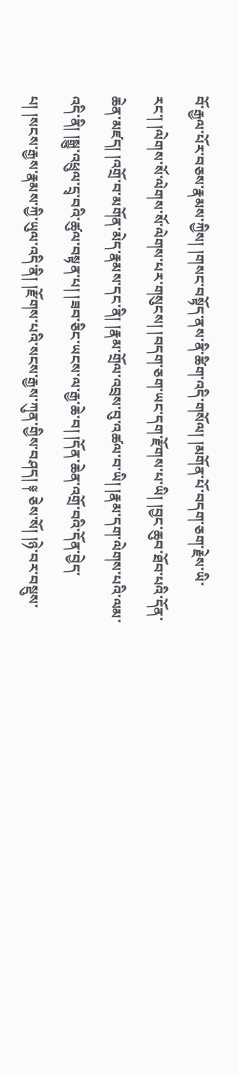བོ་རྒྱལ་པོར་བཅས་རྣམས་ཀྱིས། །གསང་བསྟོད་ནས་ནི་ཚིག་འདི་གསོལ། །མགོན་པོ་བདག་ཅག་རྗེས་ཡི་རང་། །ལེགས་སོ་ལེགས་སོ་ལེགས་པར་གསུངས། །བདག་ཅག་ཡང་དག་རྫོགས་པ་ཡི། །བྱང་ཆུབ་ཐོབ་པའི་དོན་ཆེན་མཛད། །འགྲོ་བ་མགོན་མེད་རྣམས་དང་ནི། །རྣམ་གྲོལ་འབྲས་བུ་འཚལ་བ་ཡི། །རྣམ་དག་ལེགས་པའི་ལམ་འདི་ནི། །སྒྱུ་འཕྲུལ་དྲྭ་བའི་ཚུལ་བསྟན་པ། །ཟབ་ཅིང་ཡངས་ལ་རྒྱ་ཆེ་བ། །དོན་ཆེན་འགྲོ་བའི་དོན་བྱེད་པ། །སངས་རྒྱས་རྣམས་ཀྱི་ཡུལ་འདི་ནི། །རྫོགས་པའི་སངས་རྒྱས་ཀུན་གྱིས་བཤད། ༈ ཅེས་སོ། །ཉེ་བར་བསྡུས་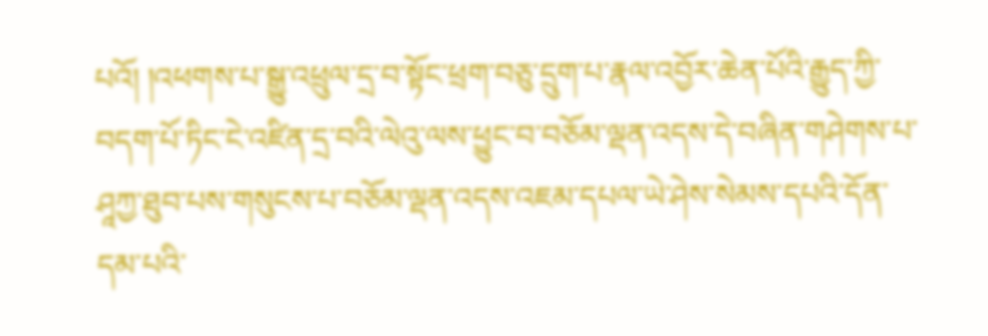པའོ། །འཕགས་པ་སྒྱུ་འཕྲུལ་དྲ་བ་སྟོང་ཕྲག་བཅུ་དྲུག་པ་རྣལ་འབྱོར་ཆེན་པོའི་རྒྱུད་ཀྱི་བདག་པོ་ཏིང་ངེ་འཛིན་དྲ་བའི་ལེའུ་ལས་ཕྱུང་བ་བཅོམ་ལྡན་འདས་དེ་བཞིན་གཤེགས་པ་ཤཱཀྱ་ཐུབ་པས་གསུངས་པ་བཅོམ་ལྡན་འདས་འཇམ་དཔལ་ཡེ་ཤེས་སེམས་དཔའི་དོན་དམ་པའི་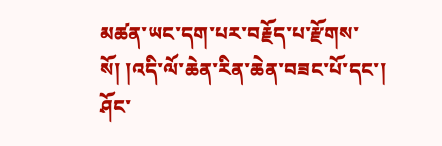མཚན་ཡང་དག་པར་བརྗོད་པ་རྫོགས་སོ། །འདི་ལོ་ཆེན་རིན་ཆེན་བཟང་པོ་དང་། ཤོང་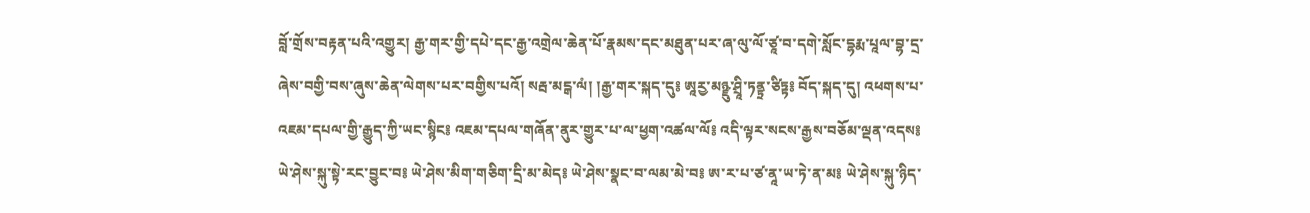བློ་གྲོས་བརྟན་པའི་འགྱུར། རྒྱ་གར་གྱི་དཔེ་དང་རྒྱ་འགྲེལ་ཆེན་པོ་རྣམས་དང་མཐུན་པར་ཞ་ལུ་ལོ་ཙཱ་བ་དགེ་སློང་དྷརྨ་པཱལ་བྷ་དྲ་ཞེས་བགྱི་བས་ཞུས་ཆེན་ལེགས་པར་བགྱིས་པའོ། སརྦ་མངྒ་ལཾ། །རྒྱ་གར་སྐད་དུ༔ ཨཱཪྱ་མཉྫུ་ཤྲཱི་ཏནྟྲ་ཙིཏྟ༔ བོད་སྐད་དུ། འཕགས་པ་འཇམ་དཔལ་གྱི་རྒྱུད་ཀྱི་ཡང་སྙིང༔ འཇམ་དཔལ་གཞོན་ནུར་གྱུར་པ་ལ་ཕྱག་འཚལ་ལོ༔ འདི་ལྟར་སངས་རྒྱས་བཅོམ་ལྡན་འདས༔ ཡེ་ཤེས་སྐུ་སྟེ་རང་བྱུང་བ༔ ཡེ་ཤེས་མིག་གཅིག་དྲི་མ་མེད༔ ཡེ་ཤེས་སྣང་བ་ལམ་མེ་བ༔ ཨ་ར་པ་ཙ་ནཱ་ཡ་ཏེ་ན་མ༔ ཡེ་ཤེས་སྐུ་ཉིད་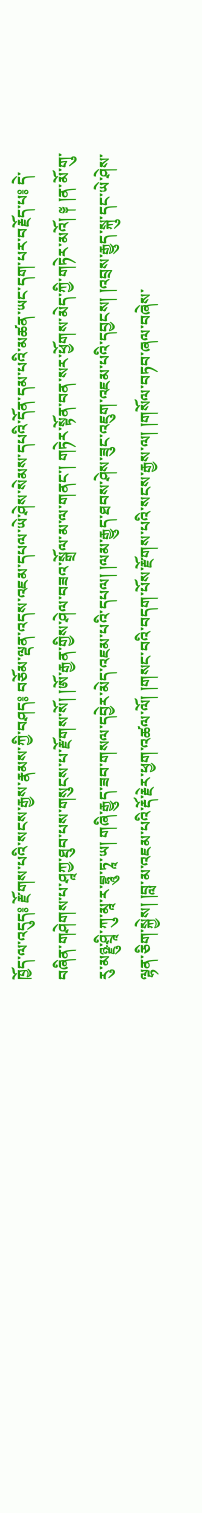ཁྱོད་ལ་འདུད༔ རྫོགས་པའི་སངས་རྒྱས་རྣམས་ཀྱི་བཤད༔ བཅོམ་ལྡན་འདས་འཇམ་དཔལ་ཡེ་ཤེས་སེམས་དཔའི་དོན་དམ་པའི་མཚན་ཡང་དག་པར་བརྗོད་པ༔ དེ་བཞིན་གཤེགས་པ་ཤཱཀྱ་ཐུབ་པས་གསུངས་པ་རྫོགས་སོ། །ཨོ་རྒྱན་གྱིས་ཤེལ་བཟའ་སྒྲོལ་མ་ལ་གནང་། གཏེར་སྟོན་བན་སར་ཕྱོགས་མེད་ཀྱི་གཏེར་མའོ། ༈ །ན་མོ་གུ་རུ་མཉྫུ་ཤྲཱི་ཀུ་མཱ་ར་བྷཱུ་ཏཱ་ཡ། གཞི་རྒྱུད་ཟབ་གསལ་དབྱེར་མེད་འཇམ་པའི་དཔལ། །ལམ་རྒྱུད་ཐབས་ཤེས་ཟུང་འཇུག་འཇམ་པའི་དབྱངས། །འབྲས་རྒྱུད་སྐུ་དང་ཡེ་ཤེས་ལྷན་ཅིག་སྐྱེས། །བླ་མ་འཇམ་པའི་རྡོ་རྗེར་ཕྱག་འཚལ་ལོ། །གསང་བའི་བདག་པོས་རྫོགས་པའི་སངས་རྒྱས་ལ། །གསོལ་བཏབ་ཞལ་བཞེས་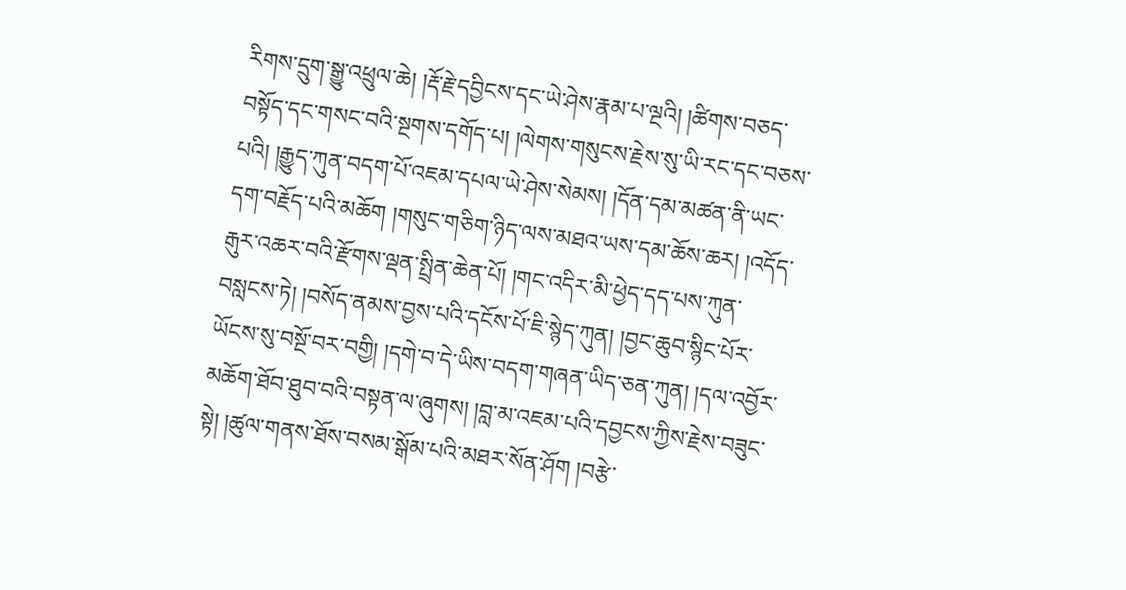རིགས་དྲུག་སྒྱུ་འཕྲུལ་ཆེ། །རྡོ་རྗེ་དབྱིངས་དང་ཡེ་ཤེས་རྣམ་པ་ལྔའི། །ཚིགས་བཅད་བསྟོད་དང་གསང་བའི་སྔགས་དགོད་པ། །ལེགས་གསུངས་རྗེས་སུ་ཡི་རང་དང་བཅས་པའི། །རྒྱུད་ཀུན་བདག་པོ་འཇམ་དཔལ་ཡེ་ཤེས་སེམས། །དོན་དམ་མཚན་ནི་ཡང་དག་བརྗོད་པའི་མཆོག །གསུང་གཅིག་ཉིད་ལས་མཐའ་ཡས་དམ་ཆོས་ཆར། །འདོད་རྒུར་འཆར་བའི་རྫོགས་ལྡན་སྤྲིན་ཆེན་པོ། །གང་འདིར་མི་ཕྱེད་དད་པས་ཀུན་བསླངས་ཏེ། །བསོད་ནམས་བྱས་པའི་དངོས་པོ་ཇི་སྙེད་ཀུན། །བྱང་ཆུབ་སྙིང་པོར་ཡོངས་སུ་བསྔོ་བར་བགྱི། །དགེ་བ་དེ་ཡིས་བདག་གཞན་ཡིད་ཅན་ཀུན། །དལ་འབྱོར་མཆོག་ཐོབ་ཐུབ་བའི་བསྟན་ལ་ཞུགས། །བླ་མ་འཇམ་པའི་དབྱངས་ཀྱིས་རྗེས་བཟུང་སྟེ། །ཚུལ་གནས་ཐོས་བསམ་སྒོམ་པའི་མཐར་སོན་ཤོག །བརྩེ་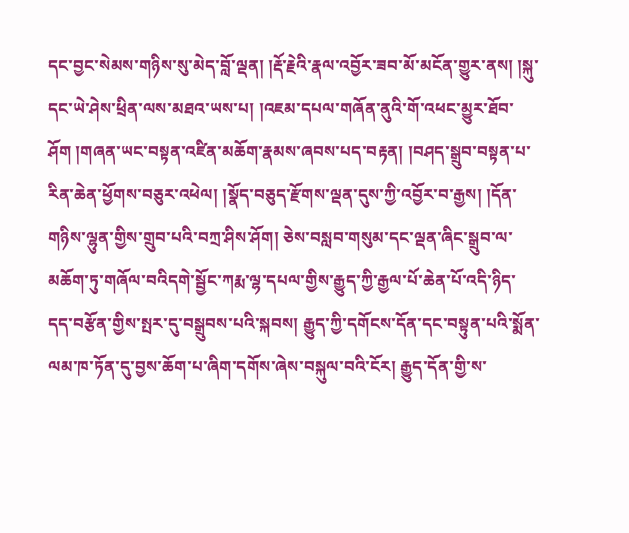དང་བྱང་སེམས་གཉིས་སུ་མེད་བློ་ལྡན། །རྡོ་རྗེའི་རྣལ་འབྱོར་ཟབ་མོ་མངོན་གྱུར་ནས། །སྐུ་དང་ཡེ་ཤེས་ཕྲིན་ལས་མཐའ་ཡས་པ། །འཇམ་དཔལ་གཞོན་ནུའི་གོ་འཕང་མྱུར་ཐོབ་ཤོག །གཞན་ཡང་བསྟན་འཛིན་མཆོག་རྣམས་ཞབས་པད་བརྟན། །བཤད་སྒྲུབ་བསྟན་པ་རིན་ཆེན་ཕྱོགས་བཅུར་འཕེལ། །སྣོད་བཅུད་རྫོགས་ལྡན་དུས་ཀྱི་འབྱོར་བ་རྒྱས། །དོན་གཉིས་ལྷུན་གྱིས་གྲུབ་པའི་བཀྲ་ཤིས་ཤོག། ཅེས་བསླབ་གསུམ་དང་ལྡན་ཞིང་སྒྲུབ་ལ་མཆོག་ཏུ་གཞོལ་བའིདགེ་སྦྱོང་ཀརྨ་ལྷ་དཔལ་གྱིས་རྒྱུད་ཀྱི་རྒྱལ་པོ་ཆེན་པོ་འདི་ཉིད་དད་བརྩོན་གྱིས་སྤར་དུ་བསྒྲུབས་པའི་སྐབས། རྒྱུད་ཀྱི་དགོངས་དོན་དང་བསྟུན་པའི་སྨོན་ལམ་ཁ་ཏོན་དུ་བྱས་ཆོག་པ་ཞིག་དགོས་ཞེས་བསྐུལ་བའི་ངོར། རྒྱུད་དོན་གྱི་ས་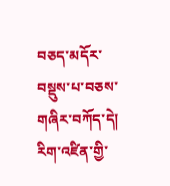བཅད་མདོར་བསྡུས་པ་བཅས་གཞིར་བཀོད་དེ། རིག་འཛིན་གྱི་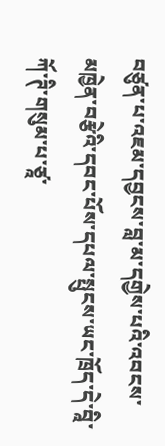བཙུན་པ་འཇམ་དབྱངས་བླ་མ་དགྱེས་པའི་འབངས་མཁྱེན་བརྩེའི་དབང་པོས་དཔལ་སྤུངས་ཡང་ཁྲོད་དེ་བཱི་ཀོ་ཊི་གསུམ་པ་ཙཱ་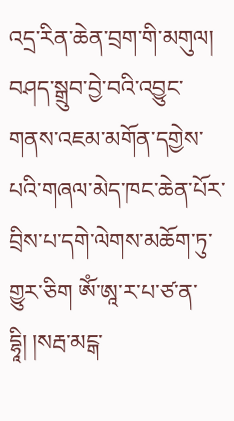འདྲ་རིན་ཆེན་བྲག་གི་མགུལ། བཤད་སྒྲུབ་བྱེ་བའི་འབྱུང་གནས་འཇམ་མགོན་དགྱེས་པའི་གཞལ་མེད་ཁང་ཆེན་པོར་བྲིས་པ་དགེ་ལེགས་མཆོག་ཏུ་གྱུར་ཅིག ༀ་ཨཱ་ར་པ་ཙ་ན་དྷཱི། །སརྦ་མངྒ་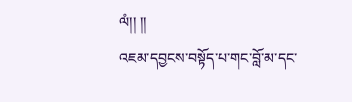ལཾ།། །།
འཇམ་དབྱངས་བསྟོད་པ་གང་བློ་མ་དང་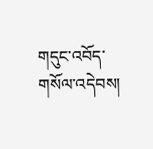གདུང་འབོད་གསོལ་འདེབས།